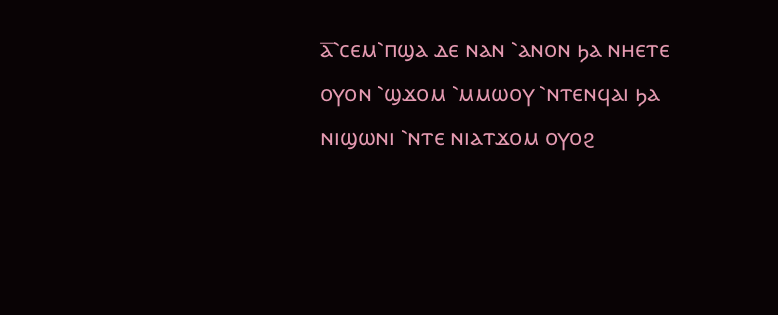ⲁ̅⳿ⲥⲉⲙ⳿ⲡϣⲁ ⲇⲉ ⲛⲁⲛ ⳿ⲁⲛⲟⲛ ϧⲁ ⲛⲏⲉⲧⲉ ⲟⲩⲟⲛ ⳿ϣϫⲟⲙ ⳿ⲙⲙⲱⲟⲩ ⳿ⲛⲧⲉⲛϥⲁⲓ ϧⲁ ⲛⲓϣⲱⲛⲓ ⳿ⲛⲧⲉ ⲛⲓⲁⲧϫⲟⲙ ⲟⲩⲟϩ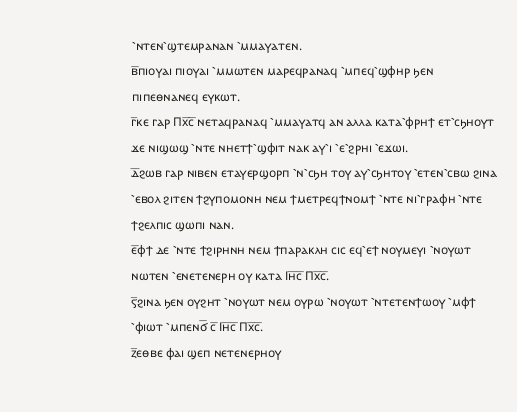⳿ⲛⲧⲉⲛ⳿ϣⲧⲉⲙⲣⲁⲛⲁⲛ ⳿ⲙⲙⲁⲩⲁⲧⲉⲛ.
ⲃ̅ⲡⲓⲟⲩⲁⲓ ⲡⲓⲟⲩⲁⲓ ⳿ⲙⲙⲱⲧⲉⲛ ⲙⲁⲣⲉϥⲣⲁⲛⲁϥ ⳿ⲙⲡⲉϥ⳿ϣⲫⲏⲣ ϧⲉⲛ ⲡⲓⲡⲉⲑⲛⲁⲛⲉϥ ⲉⲩⲕⲱⲧ.
ⲅ̅ⲕⲉ ⲅⲁⲣ Ⲡⲭ̅ⲥ̅ ⲛⲉⲧⲁϥⲣⲁⲛⲁϥ ⳿ⲙⲙⲁⲩⲁⲧϥ ⲁⲛ ⲁⲗⲗⲁ ⲕⲁⲧⲁ⳿ⲫⲣⲏϯ ⲉⲧ⳿ⲥϧⲏⲟⲩⲧ ϫⲉ ⲛⲓϣⲱϣ ⳿ⲛⲧⲉ ⲛⲏⲉⲧϯ⳿ϣⲫⲓⲧ ⲛⲁⲕ ⲁⲩ⳿ⲓ ⳿ⲉ⳿ϩⲣⲏⲓ ⳿ⲉϫⲱⲓ.
ⲇ̅ϩⲱⲃ ⲅⲁⲣ ⲛⲓⲃⲉⲛ ⲉⲧⲁⲩⲉⲣϣⲟⲣⲡ ⳿ⲛ⳿ⲥϧⲏ ⲧⲟⲩ ⲁⲩ⳿ⲥϧⲏⲧⲟⲩ ⳿ⲉⲧⲉⲛ⳿ⲥⲃⲱ ϩⲓⲛⲁ ⳿ⲉⲃⲟⲗ ϩⲓⲧⲉⲛ ϯϩⲩⲡⲟⲙⲟⲛⲏ ⲛⲉⲙ ϯⲙⲉⲧⲣⲉϥϯⲛⲟⲙϯ ⳿ⲛⲧⲉ ⲛⲓ⳿ⲅⲣⲁⲫⲏ ⳿ⲛⲧⲉ ϯϩⲉⲗⲡⲓⲥ ϣⲱⲡⲓ ⲛⲁⲛ.
ⲉ̅ⲫϯ ⲇⲉ ⳿ⲛⲧⲉ ϯϩⲓⲣⲏⲛⲏ ⲛⲉⲙ ϯⲡⲁⲣⲁⲕⲗⲏ ⲥⲓⲥ ⲉϥ⳿ⲉϯ ⲛⲟⲩⲙⲉⲩⲓ ⳿ⲛⲟⲩⲱⲧ ⲛⲱⲧⲉⲛ ⳿ⲉⲛⲉⲧⲉⲛⲉⲣⲏ ⲟⲩ ⲕⲁⲧⲁ Ⲓⲏ̅ⲥ̅ Ⲡⲭ̅ⲥ̅.
ⲋ̅ϩⲓⲛⲁ ϧⲉⲛ ⲟⲩϩⲏⲧ ⳿ⲛⲟⲩⲱⲧ ⲛⲉⲙ ⲟⲩⲣⲱ ⳿ⲛⲟⲩⲱⲧ ⳿ⲛⲧⲉⲧⲉⲛϯⲱⲟⲩ ⳿ⲙⲫϯ ⳿ⲫⲓⲱⲧ ⳿ⲙⲡⲉⲛϭ̅ ⲥ̅ Ⲓⲏ̅ⲥ̅ Ⲡⲭ̅ⲥ̅.
ⲍ̅ⲉⲑⲃⲉ ⲫⲁⲓ ϣⲉⲡ ⲛⲉⲧⲉⲛⲉⲣⲏⲟⲩ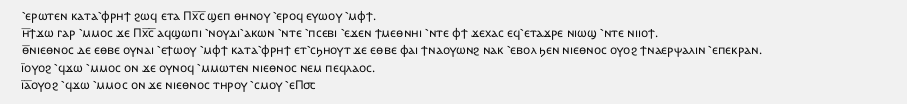⳿ⲉⲣⲱⲧⲉⲛ ⲕⲁⲧⲁ⳿ⲫⲣⲏϯ ϩⲱϥ ⲉⲧⲁ Ⲡⲭ̅ⲥ̅ ϣⲉⲡ ⲑⲏⲛⲟⲩ ⳿ⲉⲣⲟϥ ⲉⲩⲱⲟⲩ ⳿ⲙⲫϯ.
ⲏ̅ϯϫⲱ ⲅⲁⲣ ⳿ⲙⲙⲟⲥ ϫⲉ Ⲡⲭ̅ⲥ̅ ⲁϥϣⲱⲡⲓ ⳿ⲛⲟⲩⲇⲓ⳿ⲁⲕⲱⲛ ⳿ⲛⲧⲉ ⳿ⲡⲥⲉⲃⲓ ⳿ⲉϫⲉⲛ ϯⲙⲉⲑⲛⲏⲓ ⳿ⲛⲧⲉ ⲫϯ ϫⲉⲭⲁⲥ ⲉϥ⳿ⲉⲧⲁϫⲣⲉ ⲛⲓⲱϣ ⳿ⲛⲧⲉ ⲛⲓⲓⲟϯ.
ⲑ̅ⲛⲓⲉⲑⲛⲟⲥ ⲇⲉ ⲉⲑⲃⲉ ⲟⲩⲛⲁⲓ ⳿ⲉϯⲱⲟⲩ ⳿ⲙⲫϯ ⲕⲁⲧⲁ⳿ⲫⲣⲏϯ ⲉⲧ⳿ⲥϧⲏⲟⲩⲧ ϫⲉ ⲉⲑⲃⲉ ⲫⲁⲓ ϯⲛⲁⲟⲩⲱⲛϩ ⲛⲁⲕ ⳿ⲉⲃⲟⲗ ϧⲉⲛ ⲛⲓⲉⲑⲛⲟⲥ ⲟⲩⲟϩ ϯⲛⲁⲉⲣⲯⲁⲗⲓⲛ ⳿ⲉⲡⲉⲕⲣⲁⲛ.
ⲓ̅ⲟⲩⲟϩ ⳿ϥϫⲱ ⳿ⲙⲙⲟⲥ ⲟⲛ ϫⲉ ⲟⲩⲛⲟϥ ⳿ⲙⲙⲱⲧⲉⲛ ⲛⲓⲉⲑⲛⲟⲥ ⲛⲉⲙ ⲡⲉϥⲗⲁⲟⲥ.
ⲓ̅ⲁ̅ⲟⲩⲟϩ ⳿ϥϫⲱ ⳿ⲙⲙⲟⲥ ⲟⲛ ϫⲉ ⲛⲓⲉⲑⲛⲟⲥ ⲧⲏⲣⲟⲩ ⳿ⲥⲙⲟⲩ ⳿ⲉⲠ⳪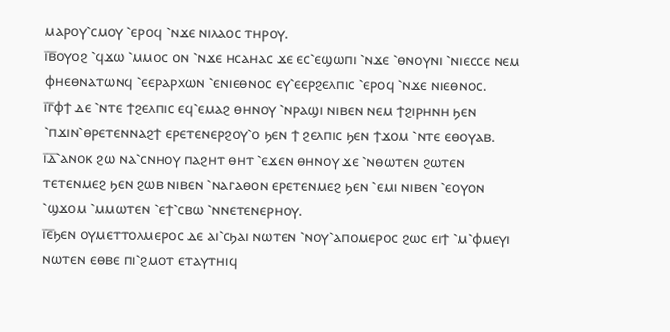ⲙⲁⲣⲟⲩ⳿ⲥⲙⲟⲩ ⳿ⲉⲣⲟϥ ⳿ⲛϫⲉ ⲛⲓⲗⲁⲟⲥ ⲧⲏⲣⲟⲩ.
ⲓ̅ⲃ̅ⲟⲩⲟϩ ⳿ϥϫⲱ ⳿ⲙⲙⲟⲥ ⲟⲛ ⳿ⲛϫⲉ ⲏⲥⲁⲏⲁⲥ ϫⲉ ⲉⲥ⳿ⲉϣⲱⲡⲓ ⳿ⲛϫⲉ ⳿ⲑⲛⲟⲩⲛⲓ ⳿ⲛⲓⲉⲥⲥⲉ ⲛⲉⲙ ⲫⲏⲉⲑⲛⲁⲧⲱⲛϥ ⳿ⲉⲉⲣⲁⲣⲭⲱⲛ ⳿ⲉⲛⲓⲉⲑⲛⲟⲥ ⲉⲩ⳿ⲉⲉⲣϩⲉⲗⲡⲓⲥ ⳿ⲉⲣⲟϥ ⳿ⲛϫⲉ ⲛⲓⲉⲑⲛⲟⲥ.
ⲓ̅ⲅ̅ⲫϯ ⲇⲉ ⳿ⲛⲧⲉ ϯϩⲉⲗⲡⲓⲥ ⲉϥ⳿ⲉⲙⲁϩ ⲑⲏⲛⲟⲩ ⳿ⲛⲣⲁϣⲓ ⲛⲓⲃⲉⲛ ⲛⲉⲙ ϯϩⲓⲣⲏⲛⲏ ϧⲉⲛ ⳿ⲡϫⲓⲛ⳿ⲑⲣⲉⲧⲉⲛⲛⲁϩϯ ⲉⲣⲉⲧⲉⲛⲉⲣϩⲟⲩ⳿ⲟ ϧⲉⲛ ϯ ϩⲉⲗⲡⲓⲥ ϧⲉⲛ ϯϫⲟⲙ ⳿ⲛⲧⲉ ⲉⲑⲟⲩⲁⲃ.
ⲓ̅ⲇ̅⳿ⲁⲛⲟⲕ ϩⲱ ⲛⲁ⳿ⲥⲛⲏⲟⲩ ⲡⲁϩⲏⲧ ⲑⲏⲧ ⳿ⲉϫⲉⲛ ⲑⲏⲛⲟⲩ ϫⲉ ⳿ⲛⲑⲱⲧⲉⲛ ϩⲱⲧⲉⲛ ⲧⲉⲧⲉⲛⲙⲉϩ ϧⲉⲛ ϩⲱⲃ ⲛⲓⲃⲉⲛ ⳿ⲛⲁⲅⲁⲑⲟⲛ ⲉⲣⲉⲧⲉⲛⲙⲉϩ ϧⲉⲛ ⳿ⲉⲙⲓ ⲛⲓⲃⲉⲛ ⳿ⲉⲟⲩⲟⲛ ⳿ϣϫⲟⲙ ⳿ⲙⲙⲱⲧⲉⲛ ⳿ⲉϯ⳿ⲥⲃⲱ ⳿ⲛⲛⲉⲧⲉⲛⲉⲣⲏⲟⲩ.
ⲓ̅ⲉ̅ϧⲉⲛ ⲟⲩⲙⲉⲧⲧⲟⲗⲙⲉⲣⲟⲥ ⲇⲉ ⲁⲓ⳿ⲥϧⲁⲓ ⲛⲱⲧⲉⲛ ⳿ⲛⲟⲩ⳿ⲁⲡⲟⲙⲉⲣⲟⲥ ϩⲱⲥ ⲉⲓϯ ⳿ⲙ⳿ⲫⲙⲉⲩⲓ ⲛⲱⲧⲉⲛ ⲉⲑⲃⲉ ⲡⲓ⳿ϩⲙⲟⲧ ⲉⲧⲁⲩⲧⲏⲓϥ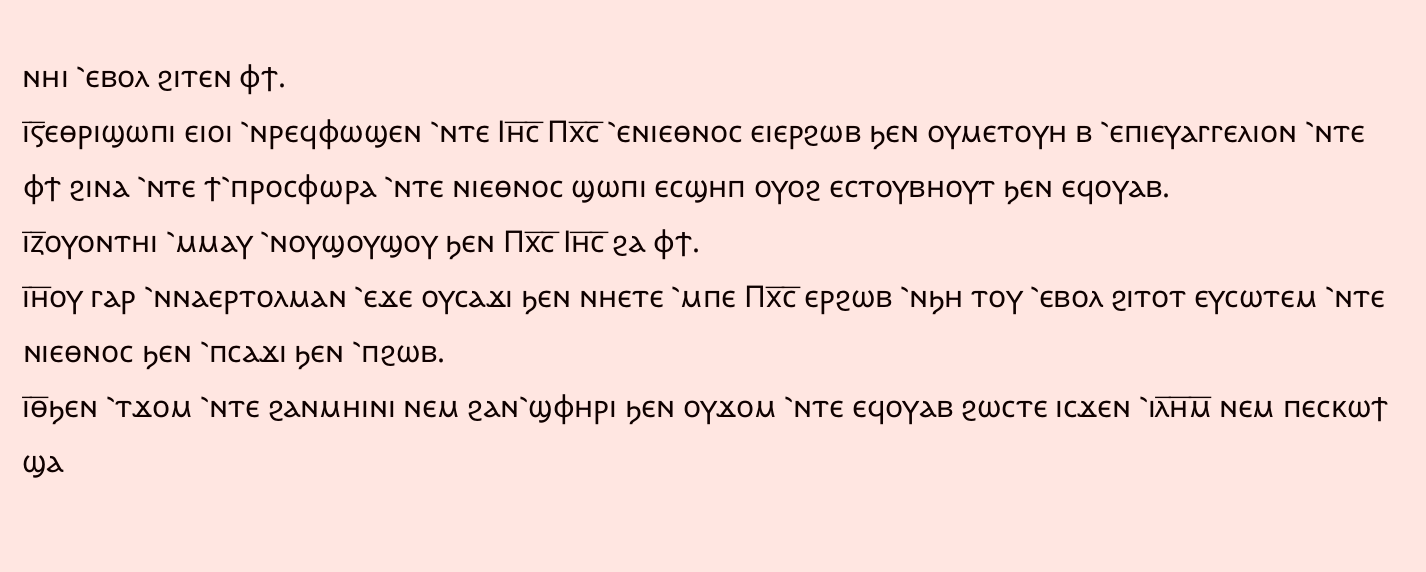ⲛⲏⲓ ⳿ⲉⲃⲟⲗ ϩⲓⲧⲉⲛ ⲫϯ.
ⲓ̅ⲋ̅ⲉⲑⲣⲓϣⲱⲡⲓ ⲉⲓⲟⲓ ⳿ⲛⲣⲉϥⲫⲱϣⲉⲛ ⳿ⲛⲧⲉ Ⲓⲏ̅ⲥ̅ Ⲡⲭ̅ⲥ̅ ⳿ⲉⲛⲓⲉⲑⲛⲟⲥ ⲉⲓⲉⲣϩⲱⲃ ϧⲉⲛ ⲟⲩⲙⲉⲧⲟⲩⲏ ⲃ ⳿ⲉⲡⲓⲉⲩⲁⲅⲅⲉⲗⲓⲟⲛ ⳿ⲛⲧⲉ ⲫϯ ϩⲓⲛⲁ ⳿ⲛⲧⲉ ϯ⳿ⲡⲣⲟⲥⲫⲱⲣⲁ ⳿ⲛⲧⲉ ⲛⲓⲉⲑⲛⲟⲥ ϣⲱⲡⲓ ⲉⲥϣⲏⲡ ⲟⲩⲟϩ ⲉⲥⲧⲟⲩⲃⲏⲟⲩⲧ ϧⲉⲛ ⲉϥⲟⲩⲁⲃ.
ⲓ̅ⲍ̅ⲟⲩⲟⲛⲧⲏⲓ ⳿ⲙⲙⲁⲩ ⳿ⲛⲟⲩϣⲟⲩϣⲟⲩ ϧⲉⲛ Ⲡⲭ̅ⲥ̅ Ⲓⲏ̅ⲥ̅ ϩⲁ ⲫϯ.
ⲓ̅ⲏ̅ⲟⲩ ⲅⲁⲣ ⳿ⲛⲛⲁⲉⲣⲧⲟⲗⲙⲁⲛ ⳿ⲉϫⲉ ⲟⲩⲥⲁϫⲓ ϧⲉⲛ ⲛⲏⲉⲧⲉ ⳿ⲙⲡⲉ Ⲡⲭ̅ⲥ̅ ⲉⲣϩⲱⲃ ⳿ⲛϧⲏ ⲧⲟⲩ ⳿ⲉⲃⲟⲗ ϩⲓⲧⲟⲧ ⲉⲩⲥⲱⲧⲉⲙ ⳿ⲛⲧⲉ ⲛⲓⲉⲑⲛⲟⲥ ϧⲉⲛ ⳿ⲡⲥⲁϫⲓ ϧⲉⲛ ⳿ⲡϩⲱⲃ.
ⲓ̅ⲑ̅ϧⲉⲛ ⳿ⲧϫⲟⲙ ⳿ⲛⲧⲉ ϩⲁⲛⲙⲏⲓⲛⲓ ⲛⲉⲙ ϩⲁⲛ⳿ϣⲫⲏⲣⲓ ϧⲉⲛ ⲟⲩϫⲟⲙ ⳿ⲛⲧⲉ ⲉϥⲟⲩⲁⲃ ϩⲱⲥⲧⲉ ⲓⲥϫⲉⲛ ⳿ⲓⲗ̅ⲏ̅ⲙ̅ ⲛⲉⲙ ⲡⲉⲥⲕⲱϯ ϣⲁ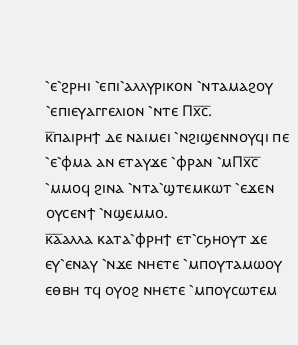⳿ⲉ⳿ϩⲣⲏⲓ ⳿ⲉⲡⲓ⳿ⲁⲗⲗⲩⲣⲓⲕⲟⲛ ⳿ⲛⲧⲁⲙⲁϩⲟⲩ ⳿ⲉⲡⲓⲉⲩⲁⲅⲅⲉⲗⲓⲟⲛ ⳿ⲛⲧⲉ Ⲡⲭ̅ⲥ̅.
ⲕ̅ⲡⲁⲓⲣⲏϯ ⲇⲉ ⲛⲁⲓⲙⲉⲓ ⳿ⲛϩⲓϣⲉⲛⲛⲟⲩϥⲓ ⲡⲉ ⳿ⲉ⳿ⲫⲙⲁ ⲁⲛ ⲉⲧⲁⲩϫⲉ ⳿ⲫⲣⲁⲛ ⳿ⲙⲠⲭ̅ⲥ̅ ⳿ⲙⲙⲟϥ ϩⲓⲛⲁ ⳿ⲛⲧⲁ⳿ϣⲧⲉⲙⲕⲱⲧ ⳿ⲉϫⲉⲛ ⲟⲩⲥⲉⲛϯ ⳿ⲛϣⲉⲙⲙⲟ.
ⲕ̅ⲁ̅ⲁⲗⲗⲁ ⲕⲁⲧⲁ⳿ⲫⲣⲏϯ ⲉⲧ⳿ⲥϧⲏⲟⲩⲧ ϫⲉ ⲉⲩ⳿ⲉⲛⲁⲩ ⳿ⲛϫⲉ ⲛⲏⲉⲧⲉ ⳿ⲙⲡⲟⲩⲧⲁⲙⲱⲟⲩ ⲉⲑⲃⲏ ⲧϥ ⲟⲩⲟϩ ⲛⲏⲉⲧⲉ ⳿ⲙⲡⲟⲩⲥⲱⲧⲉⲙ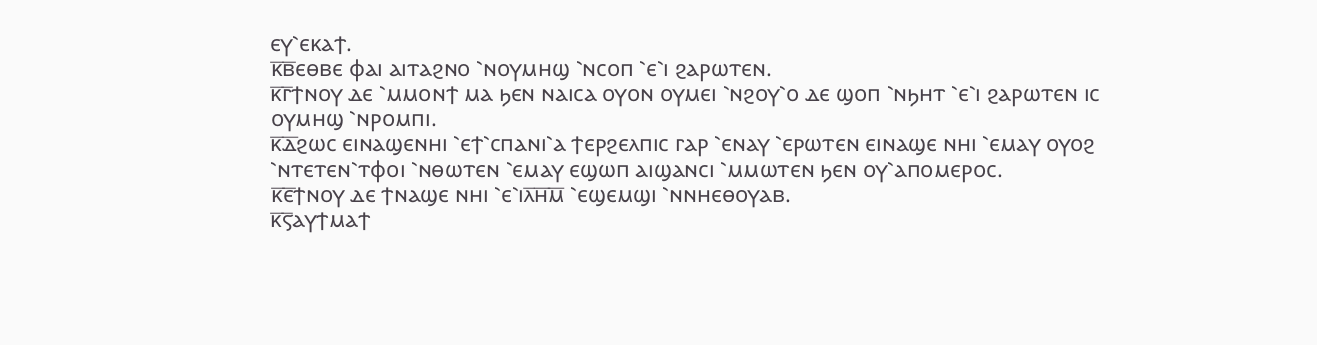ⲉⲩ⳿ⲉⲕⲁϯ.
ⲕ̅ⲃ̅ⲉⲑⲃⲉ ⲫⲁⲓ ⲁⲓⲧⲁϩⲛⲟ ⳿ⲛⲟⲩⲙⲏϣ ⳿ⲛⲥⲟⲡ ⳿ⲉ⳿ⲓ ϩⲁⲣⲱⲧⲉⲛ.
ⲕ̅ⲅ̅ϯⲛⲟⲩ ⲇⲉ ⳿ⲙⲙⲟⲛϯ ⲙⲁ ϧⲉⲛ ⲛⲁⲓⲥⲁ ⲟⲩⲟⲛ ⲟⲩⲙⲉⲓ ⳿ⲛϩⲟⲩ⳿ⲟ ⲇⲉ ϣⲟⲡ ⳿ⲛϧⲏⲧ ⳿ⲉ⳿ⲓ ϩⲁⲣⲱⲧⲉⲛ ⲓⲥ ⲟⲩⲙⲏϣ ⳿ⲛⲣⲟⲙⲡⲓ.
ⲕ̅ⲇ̅ϩⲱⲥ ⲉⲓⲛⲁϣⲉⲛⲏⲓ ⳿ⲉϯ⳿ⲥⲡⲁⲛⲓ⳿ⲁ ϯⲉⲣϩⲉⲗⲡⲓⲥ ⲅⲁⲣ ⳿ⲉⲛⲁⲩ ⳿ⲉⲣⲱⲧⲉⲛ ⲉⲓⲛⲁϣⲉ ⲛⲏⲓ ⳿ⲉⲙⲁⲩ ⲟⲩⲟϩ ⳿ⲛⲧⲉⲧⲉⲛ⳿ⲧⲫⲟⲓ ⳿ⲛⲑⲱⲧⲉⲛ ⳿ⲉⲙⲁⲩ ⲉϣⲱⲡ ⲁⲓϣⲁⲛⲥⲓ ⳿ⲙⲙⲱⲧⲉⲛ ϧⲉⲛ ⲟⲩ⳿ⲁⲡⲟⲙⲉⲣⲟⲥ.
ⲕ̅ⲉ̅ϯⲛⲟⲩ ⲇⲉ ϯⲛⲁϣⲉ ⲛⲏⲓ ⳿ⲉ⳿ⲓⲗ̅ⲏ̅ⲙ̅ ⳿ⲉϣⲉⲙϣⲓ ⳿ⲛⲛⲏⲉⲑⲟⲩⲁⲃ.
ⲕ̅ⲋ̅ⲁⲩϯⲙⲁϯ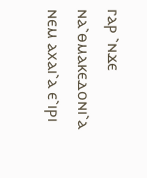ⲅⲁⲣ ⳿ⲛϫⲉ ⲛⲁ⳿ⲑⲙⲁⲕⲉⲇⲟⲛⲓ⳿ⲁ ⲛⲉⲙ ⲁⲭⲁⲓ⳿ⲁ ⲉ⳿ⲓⲣⲓ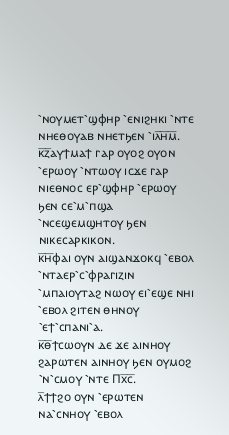⳿ⲛⲟⲩⲙⲉⲧ⳿ϣⲫⲏⲣ ⳿ⲉⲛⲓϩⲏⲕⲓ ⳿ⲛⲧⲉ ⲛⲏⲉⲑⲟⲩⲁⲃ ⲛⲏⲉⲧϧⲉⲛ ⳿ⲓⲗ̅ⲏ̅ⲙ̅.
ⲕ̅ⲍ̅ⲁⲩϯⲙⲁϯ ⲅⲁⲣ ⲟⲩⲟϩ ⲟⲩⲟⲛ ⳿ⲉⲣⲱⲟⲩ ⳿ⲛⲧⲱⲟⲩ ⲓⲥϫⲉ ⲅⲁⲣ ⲛⲓⲉⲑⲛⲟⲥ ⲉⲣ⳿ϣⲫⲏⲣ ⳿ⲉⲣⲱⲟⲩ ϧⲉⲛ ⲥⲉ⳿ⲙ⳿ⲡϣⲁ ⳿ⲛⲥⲉϣⲉⲙϣⲏⲧⲟⲩ ϧⲉⲛ ⲛⲓⲕⲉⲥⲁⲣⲕⲓⲕⲟⲛ.
ⲕ̅ⲏ̅ⲫⲁⲓ ⲟⲩⲛ ⲁⲓϣⲁⲛϫⲟⲕϥ ⳿ⲉⲃⲟⲗ ⳿ⲛⲧⲁⲉⲣ⳿ⲥ⳿ⲫⲣⲁⲅⲓⲍⲓⲛ ⳿ⲙⲡⲁⲓⲟⲩⲧⲁϩ ⲛⲱⲟⲩ ⲉⲓ⳿ⲉϣⲉ ⲛⲏⲓ ⳿ⲉⲃⲟⲗ ϩⲓⲧⲉⲛ ⲑⲏⲛⲟⲩ ⳿ⲉϯ⳿ⲥⲡⲁⲛⲓ⳿ⲁ.
ⲕ̅ⲑ̅ϯⲥⲱⲟⲩⲛ ⲇⲉ ϫⲉ ⲁⲓⲛⲏⲟⲩ ϩⲁⲣⲱⲧⲉⲛ ⲁⲓⲛⲏⲟⲩ ϧⲉⲛ ⲟⲩⲙⲟϩ ⳿ⲛ⳿ⲥⲙⲟⲩ ⳿ⲛⲧⲉ Ⲡⲭ̅ⲥ̅.
ⲗ̅ϯϯϩⲟ ⲟⲩⲛ ⳿ⲉⲣⲱⲧⲉⲛ ⲛⲁ⳿ⲥⲛⲏⲟⲩ ⳿ⲉⲃⲟⲗ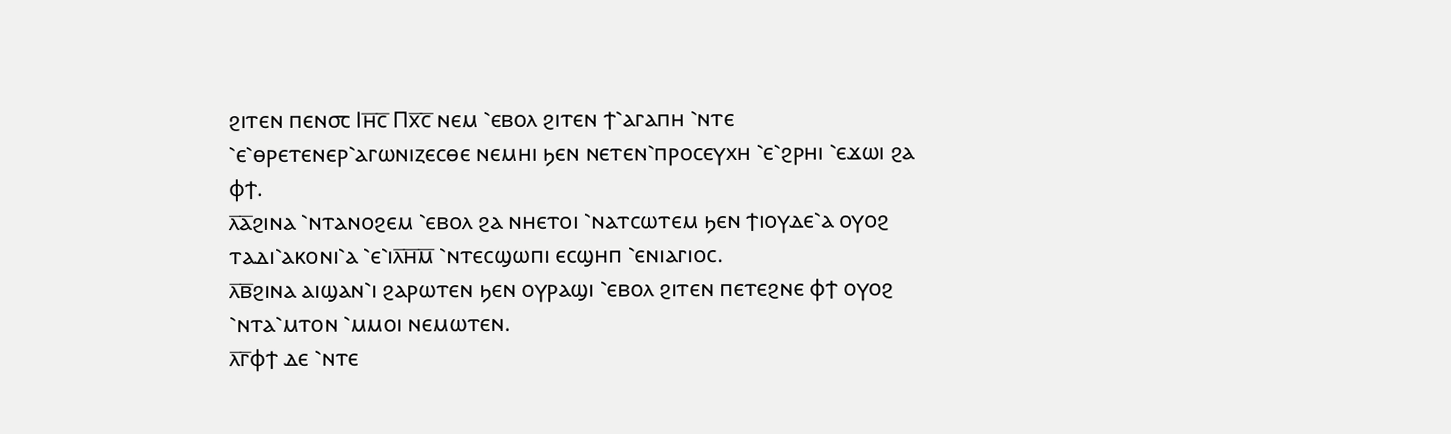ϩⲓⲧⲉⲛ ⲡⲉⲛ⳪ Ⲓⲏ̅ⲥ̅ Ⲡⲭ̅ⲥ̅ ⲛⲉⲙ ⳿ⲉⲃⲟⲗ ϩⲓⲧⲉⲛ ϯ⳿ⲁⲅⲁⲡⲏ ⳿ⲛⲧⲉ ⳿ⲉ⳿ⲑⲣⲉⲧⲉⲛⲉⲣ⳿ⲁⲅⲱⲛⲓⲍⲉⲥⲑⲉ ⲛⲉⲙⲏⲓ ϧⲉⲛ ⲛⲉⲧⲉⲛ⳿ⲡⲣⲟⲥⲉⲩⲭⲏ ⳿ⲉ⳿ϩⲣⲏⲓ ⳿ⲉϫⲱⲓ ϩⲁ ⲫϯ.
ⲗ̅ⲁ̅ϩⲓⲛⲁ ⳿ⲛⲧⲁⲛⲟϩⲉⲙ ⳿ⲉⲃⲟⲗ ϩⲁ ⲛⲏⲉⲧⲟⲓ ⳿ⲛⲁⲧⲥⲱⲧⲉⲙ ϧⲉⲛ ϯⲓⲟⲩⲇⲉ⳿ⲁ ⲟⲩⲟϩ ⲧⲁⲇⲓ⳿ⲁⲕⲟⲛⲓ⳿ⲁ ⳿ⲉ⳿ⲓⲗ̅ⲏ̅ⲙ̅ ⳿ⲛⲧⲉⲥϣⲱⲡⲓ ⲉⲥϣⲏⲡ ⳿ⲉⲛⲓⲁⲅⲓⲟⲥ.
ⲗ̅ⲃ̅ϩⲓⲛⲁ ⲁⲓϣⲁⲛ⳿ⲓ ϩⲁⲣⲱⲧⲉⲛ ϧⲉⲛ ⲟⲩⲣⲁϣⲓ ⳿ⲉⲃⲟⲗ ϩⲓⲧⲉⲛ ⲡⲉⲧⲉϩⲛⲉ ⲫϯ ⲟⲩⲟϩ ⳿ⲛⲧⲁ⳿ⲙⲧⲟⲛ ⳿ⲙⲙⲟⲓ ⲛⲉⲙⲱⲧⲉⲛ.
ⲗ̅ⲅ̅ⲫϯ ⲇⲉ ⳿ⲛⲧⲉ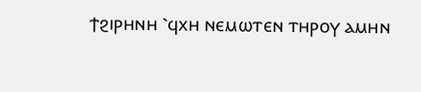ϯϩⲓⲣⲏⲛⲏ ⳿ϥⲭⲏ ⲛⲉⲙⲱⲧⲉⲛ ⲧⲏⲣⲟⲩ ⲁⲙⲏⲛ